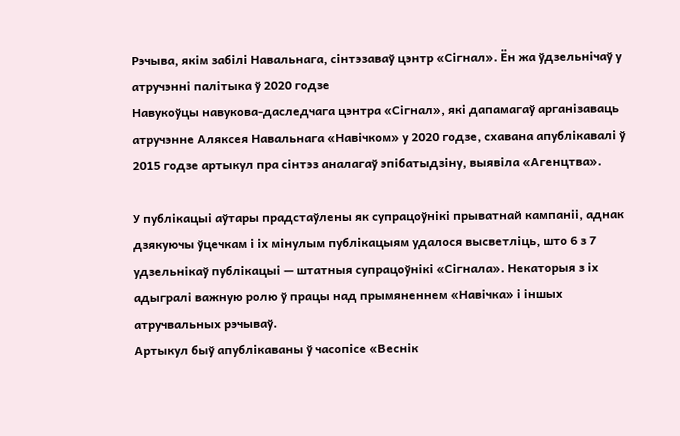Рэчыва, якім забілі Навальнага, сінтэзаваў цэнтр «Сігнал». Ён жа ўдзельнічаў у атручэнні палітыка ў 2020 годзе
Навукоўцы навукова-даследчага цэнтра «Сігнал», які дапамагаў арганізаваць атручэнне Аляксея Навальнага «Навічком» у 2020 годзе, схавана апублікавалі ў 2015 годзе артыкул пра сінтэз аналагаў эпібатыдзіну, выявіла «Агенцтва».

У публікацыі аўтары прадстаўлены як супрацоўнікі прыватнай кампаніі, аднак дзякуючы ўцечкам і іх мінулым публікацыям удалося высветліць, што 6 з 7 удзельнікаў публікацыі — штатныя супрацоўнікі «Сігнала». Некаторыя з іх адыгралі важную ролю ў працы над прымяненнем «Навічка» і іншых атручвальных рэчываў.
Артыкул быў апублікаваны ў часопісе «Веснік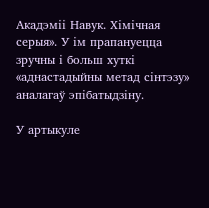Акадэміі Навук. Хімічная серыя». У ім прапануецца зручны і больш хуткі «аднастадыйны метад сінтэзу» аналагаў эпібатыдзіну.

У артыкуле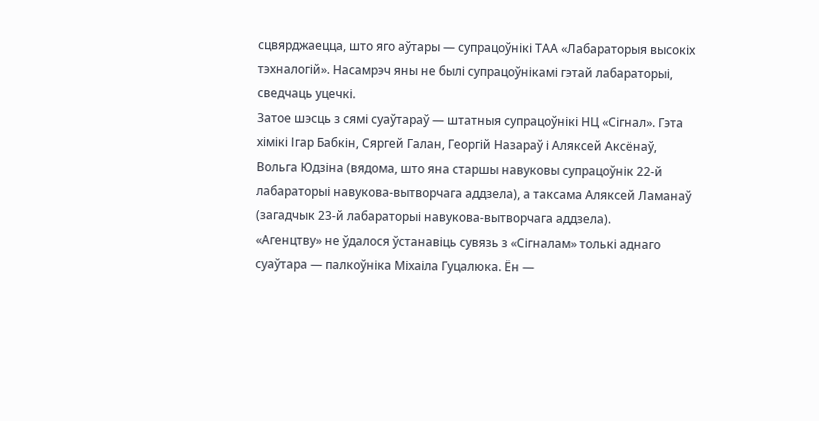сцвярджаецца, што яго аўтары — супрацоўнікі ТАА «Лабараторыя высокіх тэхналогій». Насамрэч яны не былі супрацоўнікамі гэтай лабараторыі, сведчаць уцечкі.
Затое шэсць з сямі суаўтараў — штатныя супрацоўнікі НЦ «Сігнал». Гэта хімікі Ігар Бабкін, Сяргей Галан, Георгій Назараў і Аляксей Аксёнаў, Вольга Юдзіна (вядома, што яна старшы навуковы супрацоўнік 22‑й лабараторыі навукова-вытворчага аддзела), а таксама Аляксей Ламанаў (загадчык 23‑й лабараторыі навукова-вытворчага аддзела).
«Агенцтву» не ўдалося ўстанавіць сувязь з «Сігналам» толькі аднаго суаўтара — палкоўніка Міхаіла Гуцалюка. Ён —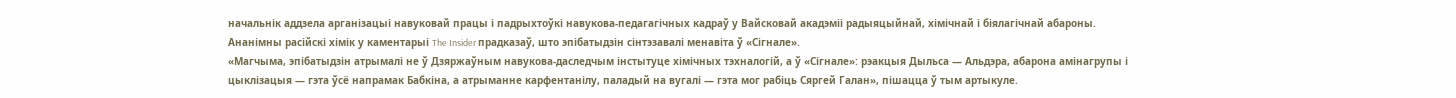начальнік аддзела арганізацыі навуковай працы і падрыхтоўкі навукова-педагагічных кадраў у Вайсковай акадэміі радыяцыйнай, хімічнай і біялагічнай абароны.
Ананімны расійскі хімік у каментарыі The Insider прадказаў, што эпібатыдзін сінтэзавалі менавіта ў «Сігнале».
«Магчыма, эпібатыдзін атрымалі не ў Дзяржаўным навукова-даследчым інстытуце хімічных тэхналогій, а ў «Сігнале»: рэакцыя Дыльса — Альдэра, абарона амінагрупы і цыклізацыя — гэта ўсё напрамак Бабкіна, а атрыманне карфентанілу, паладый на вугалі — гэта мог рабіць Сяргей Галан», пішацца ў тым артыкуле.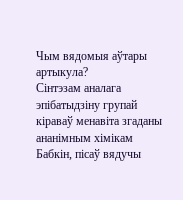Чым вядомыя аўтары артыкула?
Сінтэзам аналага эпібатыдзіну групай кіраваў менавіта згаданы ананімным хімікам Бабкін, пісаў вядучы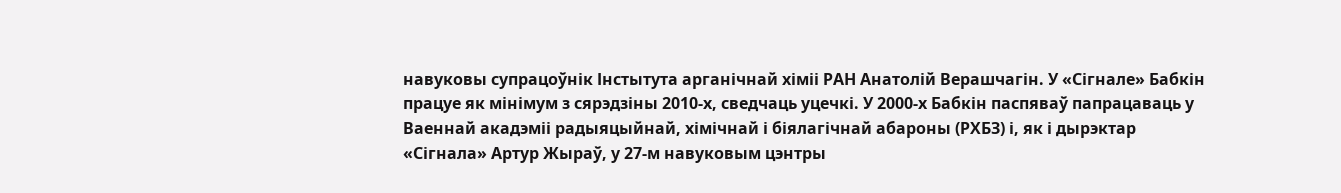навуковы супрацоўнік Інстытута арганічнай хіміі РАН Анатолій Верашчагін. У «Сігнале» Бабкін працуе як мінімум з сярэдзіны 2010-х, сведчаць уцечкі. У 2000‑х Бабкін паспяваў папрацаваць у Ваеннай акадэміі радыяцыйнай, хімічнай і біялагічнай абароны (РХБЗ) і, як і дырэктар «Сігнала» Артур Жыраў, у 27‑м навуковым цэнтры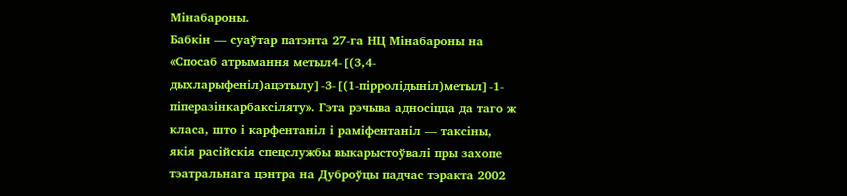Мінабароны.
Бабкін — суаўтар патэнта 27‑га НЦ Мінабароны на «Спосаб атрымання метыл4-[(3,4-дыхларыфеніл)ацэтылу]-3-[(1-пірролідыніл)метыл]-1-піперазінкарбаксіляту». Гэта рэчыва адносіцца да таго ж класа, што і карфентаніл і раміфентаніл — таксіны, якія расійскія спецслужбы выкарыстоўвалі пры захопе тэатральнага цэнтра на Дуброўцы падчас тэракта 2002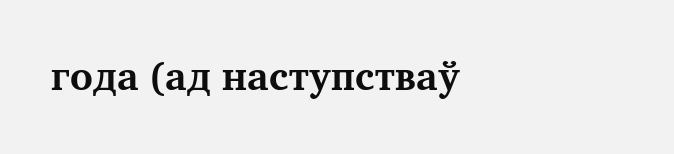года (ад наступстваў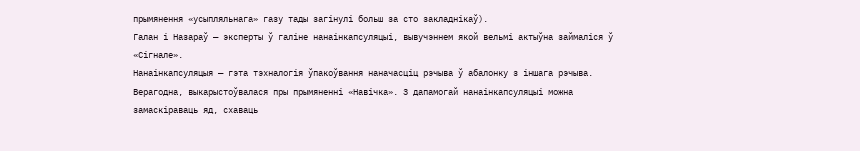прымянення «усыпляльнага» газу тады загінулі больш за сто закладнікаў).
Галан і Назараў — эксперты ў галіне нанаінкапсуляцыі, вывучэннем якой вельмі актыўна займаліся ў «Сігнале».
Нанаінкапсуляцыя — гэта тэхналогія ўпакоўвання наначасціц рэчыва ў абалонку з іншага рэчыва. Верагодна, выкарыстоўвалася пры прымяненні «Навічка». З дапамогай нанаінкапсуляцыі можна замаскіраваць яд, схаваць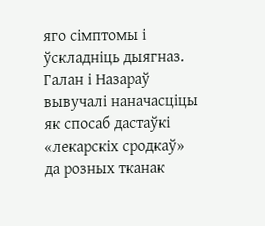яго сімптомы і ўскладніць дыягназ. Галан і Назараў вывучалі наначасціцы як спосаб дастаўкі «лекарскіх сродкаў» да розных тканак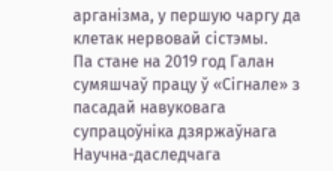арганізма, у першую чаргу да клетак нервовай сістэмы.
Па стане на 2019 год Галан сумяшчаў працу ў «Сігнале» з пасадай навуковага супрацоўніка дзяржаўнага Научна-даследчага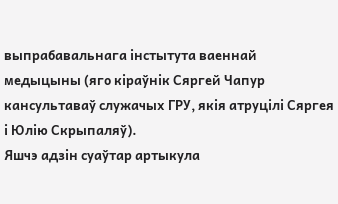выпрабавальнага інстытута ваеннай медыцыны (яго кіраўнік Сяргей Чапур кансультаваў служачых ГРУ, якія атруцілі Сяргея і Юлію Скрыпаляў).
Яшчэ адзін суаўтар артыкула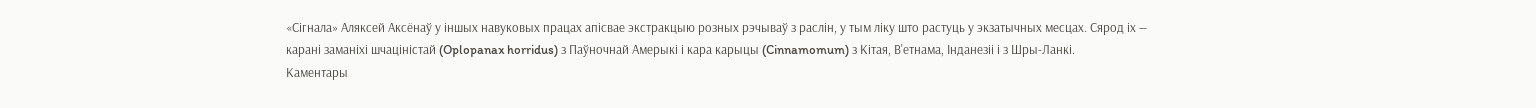«Сігнала» Аляксей Аксёнаў у іншых навуковых працах апісвае экстракцыю розных рэчываў з раслін, у тым ліку што растуць у экзатычных месцах. Сярод іх — карані заманіхі шчаціністай (Oplopanax horridus) з Паўночнай Амерыкі і кара карыцы (Cinnamomum) з Кітая, В'етнама, Інданезіі і з Шры-Ланкі.
Каментары